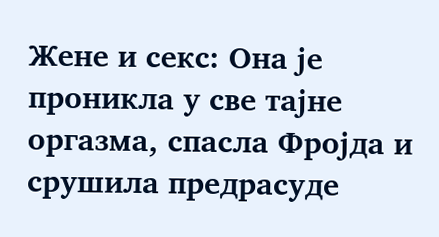Жене и секс: Она је проникла у све тајне оргазма, спасла Фројда и срушила предрасуде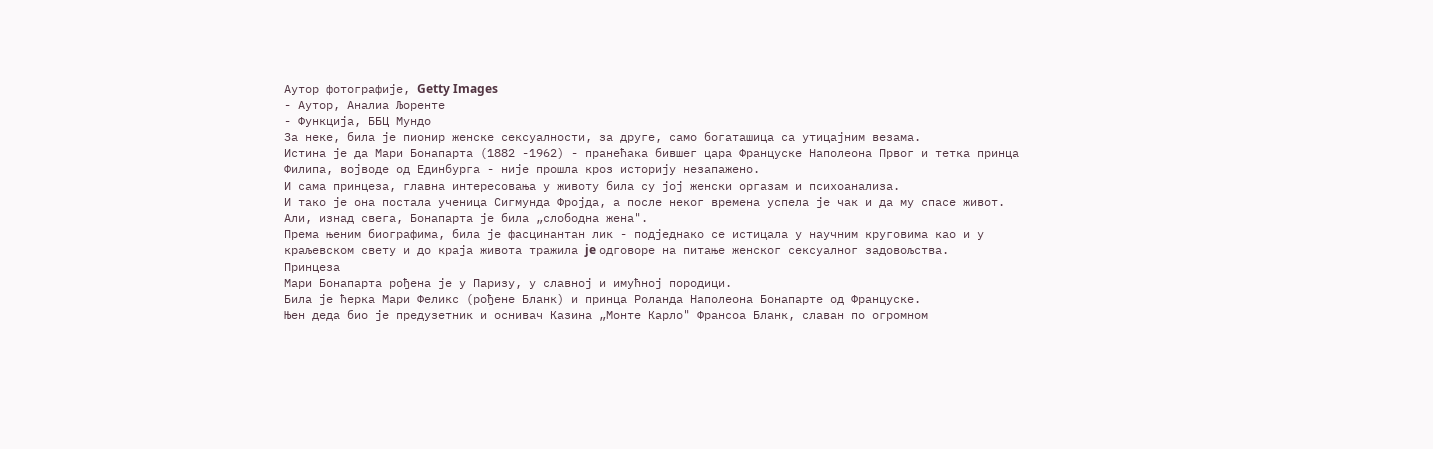Аутор фотографије, Getty Images
- Аутор, Аналиа Љоренте
- Функција, ББЦ Мундо
За неке, била је пионир женске сексуалности, за друге, само богаташица са утицајним везама.
Истина је да Мари Бонапарта (1882 -1962) - пранећака бившег цара Француске Наполеона Првог и тетка принца Филипа, војводе од Единбурга - није прошла кроз историју незапажено.
И сама принцеза, главна интересовања у животу била су јој женски оргазам и психоанализа.
И тако је она постала ученица Сигмунда Фројда, а после неког времена успела је чак и да му спасе живот.
Али, изнад свега, Бонапарта је била „слободна жена".
Према њеним биографима, била је фасцинантан лик - подједнако сe истицала у научним круговима као и у краљевском свету и до краја живота тражила je одговоре на питање женског сексуалног задовољства.
Принцеза
Мари Бонапарта рођена је у Паризу, у славној и имућној породици.
Била је ћерка Мари Феликс (рођене Бланк) и принца Роланда Наполеона Бонапарте од Француске.
Њен деда био је предузетник и оснивач Казина „Монте Карло" Франсоа Бланк, славан по огромном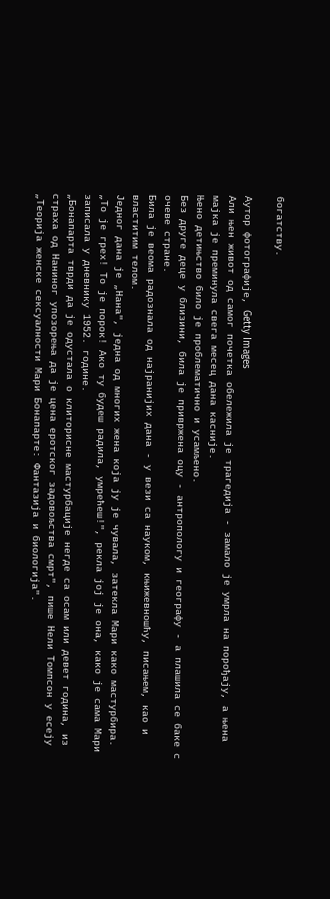богатству.

Аутор фотографије, Getty Images
Али њен живот од самог почетка обележила је трагедија - замало је умрла на порођају, а њена мајка је преминула свега месец дана касније.
Њено детињство било је проблематично и усамљено.
Без друге деце у близини, била је привржена оцу - антропологу и географу - а плашила се баке с очеве стране.
Била је веома радознала од најранијих дана - у вези са науком, књижевношћу, писањем, као и властитим телом.
Једног дана је „Нана", једна од многих жена која ју је чувала, затекла Мари како мастурбира.
„То је грех! То је порок! Ако ту будеш радила, умрећеш!", рекла јој је она, како је сама Мари записала у дневнику 1952. године.
„Бонапарта тврди да је одустала о клиторисне мастурбације негде са осам или девет година, из страха од Наниног упозорења да је цена еротског задовољства смрт", пише Нели Томпсон у есеју „Теорија женске сексуалности Мари Бонапарте: Фантазија и биологија".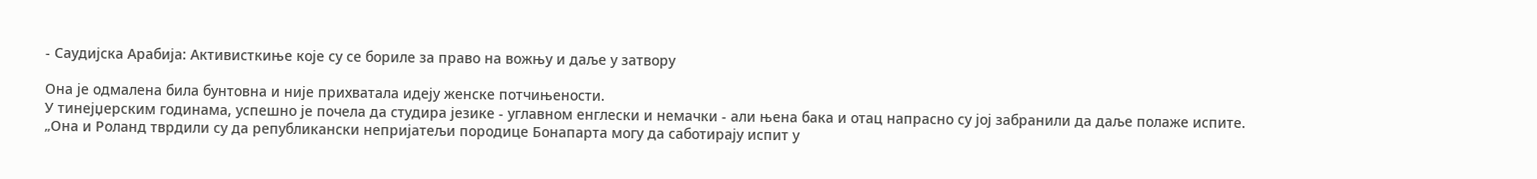- Саудијска Арабија: Активисткиње које су се бориле за право на вожњу и даље у затвору

Она је одмалена била бунтовна и није прихватала идеју женске потчињености.
У тинејџерским годинама, успешно је почела да студира језике - углавном енглески и немачки - али њена бака и отац напрасно су јој забранили да даље полаже испите.
„Она и Роланд тврдили су да републикански непријатељи породице Бонапартa могу да саботирају испит у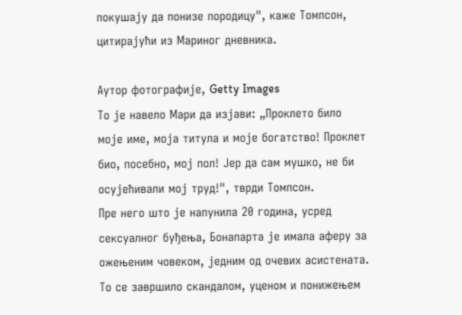покушају да понизе породицу", каже Томпсон, цитирајући из Мариног дневника.

Аутор фотографије, Getty Images
То је навело Мари да изјави: „Проклето било моје име, моја титула и моје богатство! Проклет био, посебно, мој пол! Јер да сам мушко, не би осујећивали мој труд!", тврди Томпсон.
Пре него што је напунила 20 година, усред сексуалног буђења, Бонапарта је имала аферу за ожењеним човеком, једним од очевих асистената.
То се завршило скандалом, уценом и понижењем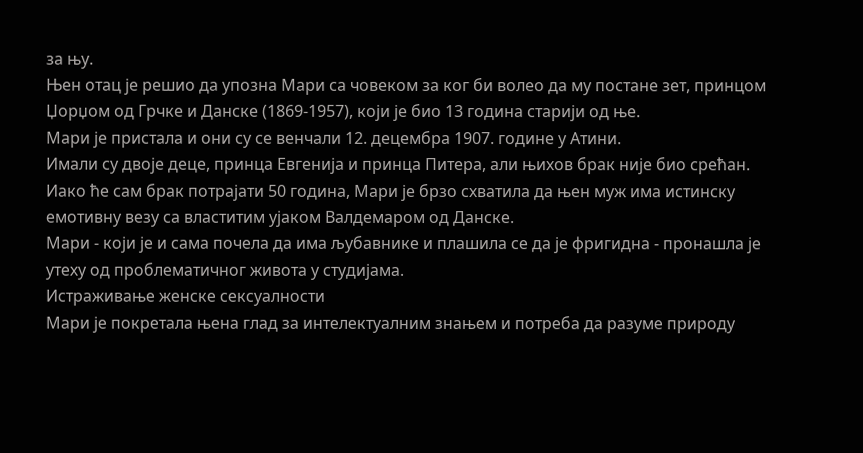за њу.
Њен отац је решио да упозна Мари са човеком за ког би волео да му постане зет, принцом Џорџом од Грчке и Данске (1869-1957), који је био 13 година старији од ње.
Мари је пристала и они су се венчали 12. децембра 1907. године у Атини.
Имали су двоје деце, принца Евгенија и принца Питера, али њихов брак није био срећан.
Иако ће сам брак потрајати 50 година, Мари је брзо схватила да њен муж има истинску емотивну везу са властитим ујаком Валдемаром од Данске.
Мари - који је и сама почела да има љубавнике и плашила се да је фригидна - пронашла је утеху од проблематичног живота у студијама.
Истраживање женске сексуалности
Мари је покретала њена глад за интелектуалним знањем и потреба да разуме природу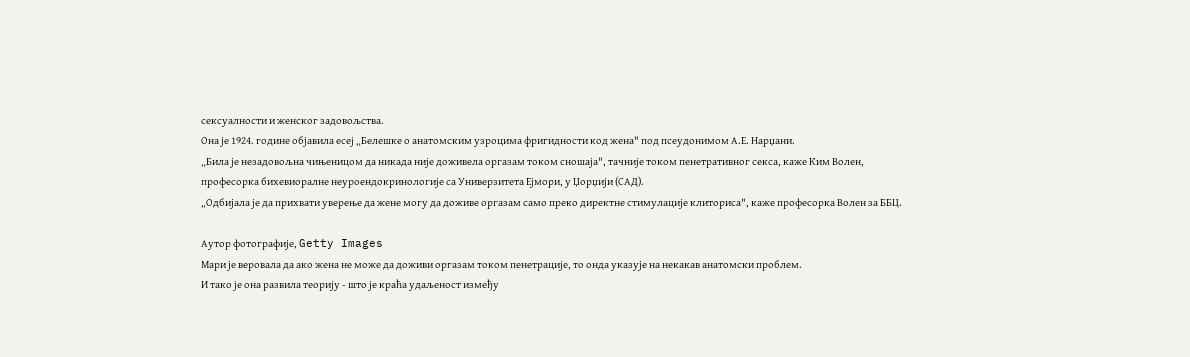сексуалности и женског задовољства.
Она је 1924. године објавила есеј „Белешке о анатомским узроцима фригидности код жена" под псеудонимом А.Е. Нарџани.
„Била је незадовољна чињеницом да никада није доживела оргазам током сношаја", тачније током пенетративног секса, каже Ким Волен, професорка бихевиоралне неуроендокринологије са Универзитета Ејмори, у Џорџији (САД).
„Одбијала је да прихвати уверење да жене могу да доживе оргазам само преко директне стимулације клиториса", каже професорка Волен за ББЦ.

Аутор фотографије, Getty Images
Мари је веровала да ако жена не може да доживи оргазам током пенетрације, то онда указује на некакав анатомски проблем.
И тако је она развила теорију - што је краћа удаљеност између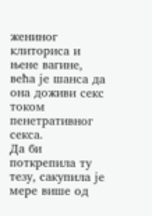жениног клиториса и њене вагине, већа је шанса да она доживи секс током пенетративног секса.
Да би поткрепила ту тезу, сакупила је мере више од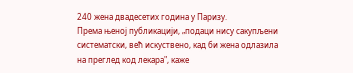240 жена двадесетих година у Паризу.
Према њеној публикацији, „подаци нису сакупљени систематски, већ искуствено, кад би жена одлазила на преглед код лекара", каже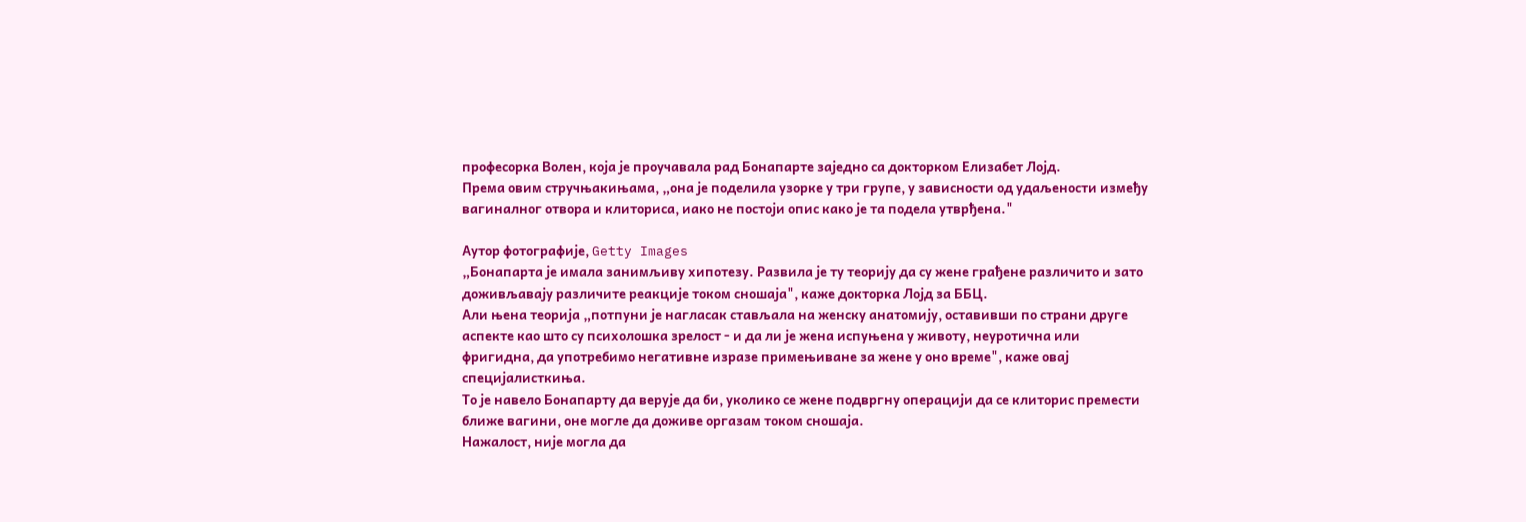професорка Волен, која је проучавала рад Бонапарте заједно са докторком Елизабет Лојд.
Према овим стручњакињама, „она је поделила узорке у три групе, у зависности од удаљености између вагиналног отвора и клиториса, иако не постоји опис како је та подела утврђена."

Аутор фотографије, Getty Images
„Бонапарта је имала занимљиву хипотезу. Развила је ту теорију да су жене грађене различито и зато доживљавају различите реакције током сношаја", каже докторка Лојд за ББЦ.
Али њена теорија „потпуни је нагласак стављала на женску анатомију, оставивши по страни друге аспекте као што су психолошка зрелост - и да ли је жена испуњена у животу, неуротична или фригидна, да употребимо негативне изразе примењиване за жене у оно време", каже овај специјалисткиња.
То је навело Бонапарту да верује да би, уколико се жене подвргну операцији да се клиторис премести ближе вагини, оне могле да доживе оргазам током сношаја.
Нажалост, није могла да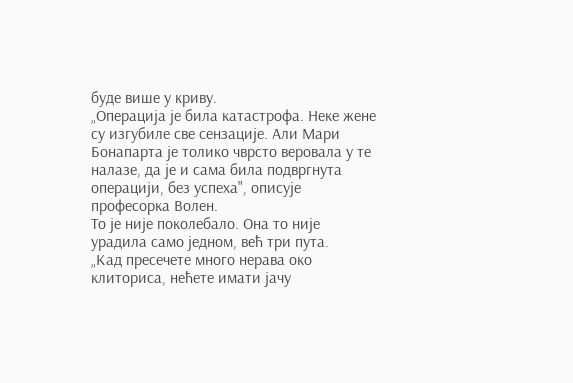буде више у криву.
„Операција је била катастрофа. Неке жене су изгубиле све сензације. Али Мари Бонапарта је толико чврсто веровала у те налазе, да је и сама била подвргнута операцији, без успеха", описује професорка Волен.
То је није поколебало. Она то није урадила само једном, већ три пута.
„Кад пресечете много нерава око клиториса, нећете имати јачу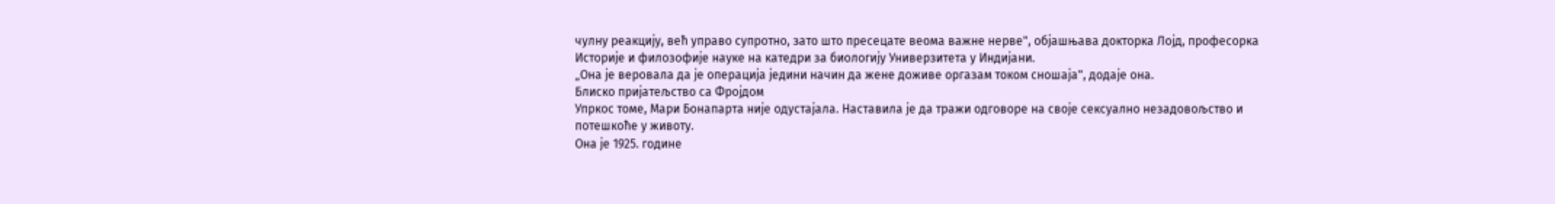чулну реакцију, већ управо супротно, зато што пресецате веома важне нерве", објашњава докторка Лојд, професорка Историје и филозофије науке на катедри за биологију Универзитета у Индијани.
„Она је веровала да је операција једини начин да жене доживе оргазам током сношаја", додаје она.
Блиско пријатељство са Фројдом
Упркос томе, Мари Бонапарта није одустајала. Наставила је да тражи одговоре на своје сексуално незадовољство и потешкоће у животу.
Она је 1925. године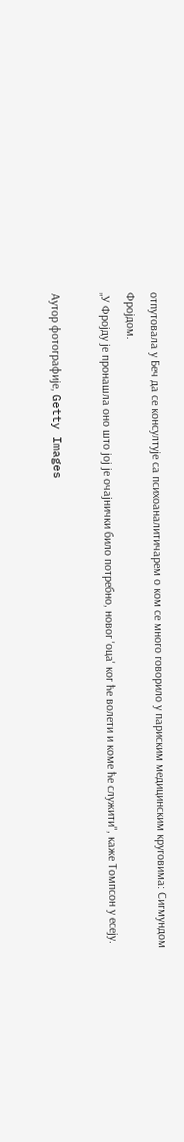отпутовала у Беч да се консултује са психоаналитичарем о ком се много говорило у париским медицинским круговима: Сигмундом Фројдом.
„У Фројду је пронашла оно што јој је очајнички било потребно, новог 'оца' ког ће волети и коме ће служити", каже Томпсон у есеју.

Аутор фотографије, Getty Images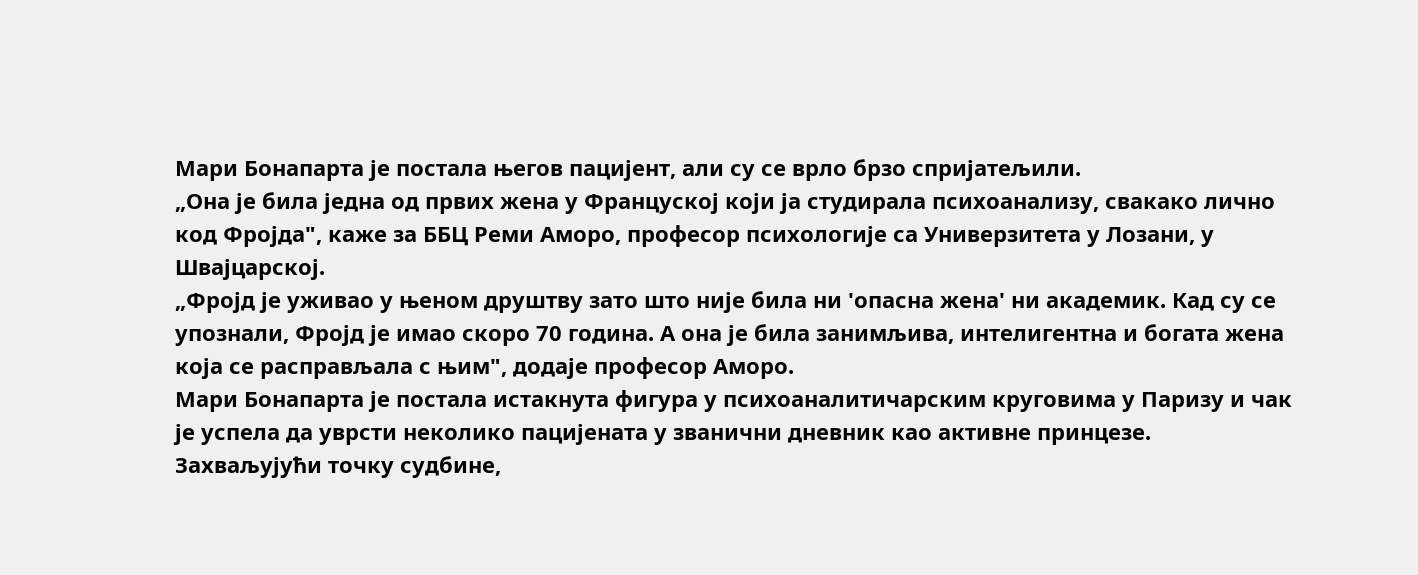Мари Бонапарта је постала његов пацијент, али су сe врло брзо спријатељили.
„Она је била једна од првих жена у Француској који ја студирала психоанализу, свакако лично код Фројда", каже за ББЦ Реми Аморо, професор психологије са Универзитета у Лозани, у Швајцарској.
„Фројд је уживао у њеном друштву зато што није била ни 'опасна жена' ни академик. Кад су се упознали, Фројд је имао скоро 70 година. А она је била занимљива, интелигентна и богата жена која се расправљала с њим", додаје професор Аморо.
Мари Бонапарта је постала истакнута фигура у психоаналитичарским круговима у Паризу и чак је успела да уврсти неколико пацијената у званични дневник као активне принцезе.
Захваљујући точку судбине,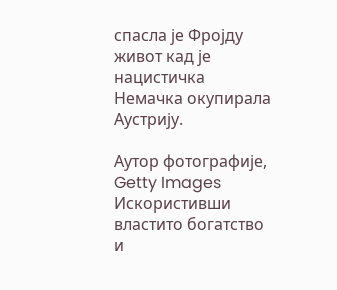спасла је Фројду живот кад је нацистичка Немачка окупирала Аустрију.

Аутор фотографије, Getty Images
Искористивши властито богатство и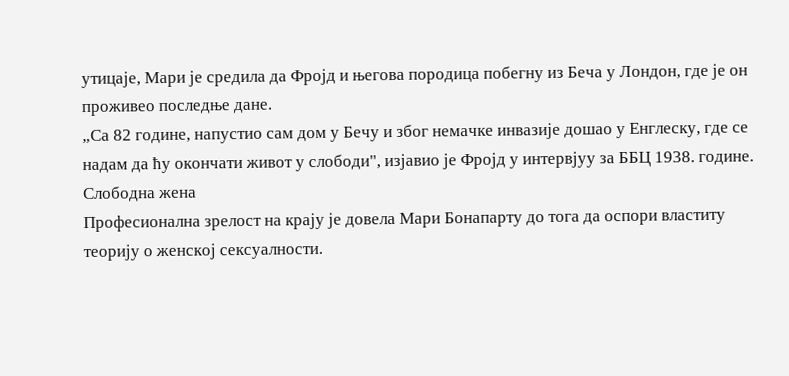утицаје, Мари је средила да Фројд и његова породица побегну из Беча у Лондон, где је он проживео последње дане.
„Са 82 године, напустио сам дом у Бечу и због немачке инвазије дошао у Енглеску, где се надам да ћу окончати живот у слободи", изјавио је Фројд у интервјуу за ББЦ 1938. године.
Слободна жена
Професионална зрелост на крају је довела Мари Бонапарту до тога да оспори властиту теорију о женској сексуалности.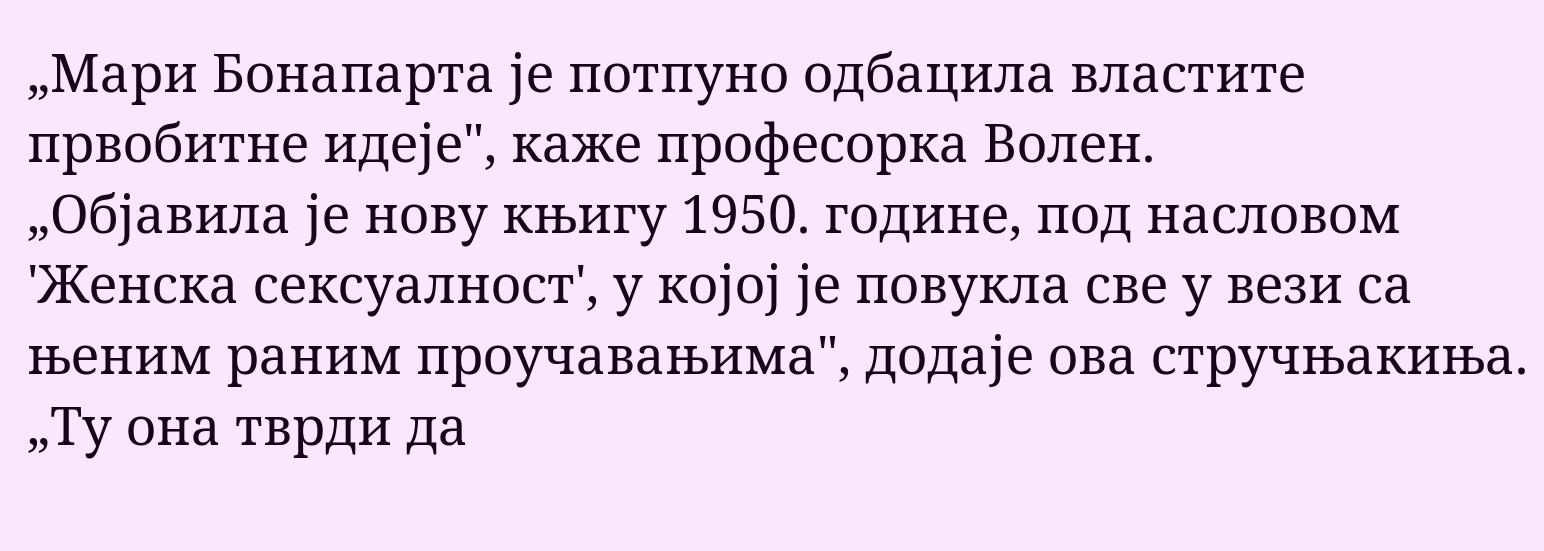„Мари Бонапарта је потпуно одбацила властите првобитне идеје", каже професорка Волен.
„Објавила је нову књигу 1950. године, под насловом 'Женска сексуалност', у којој је повукла све у вези са њеним раним проучавањима", додаје ова стручњакиња.
„Ту она тврди да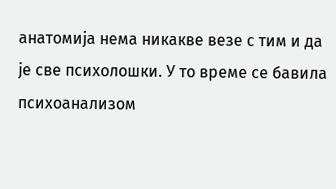анатомија нема никакве везе с тим и да је све психолошки. У то време се бавила психоанализом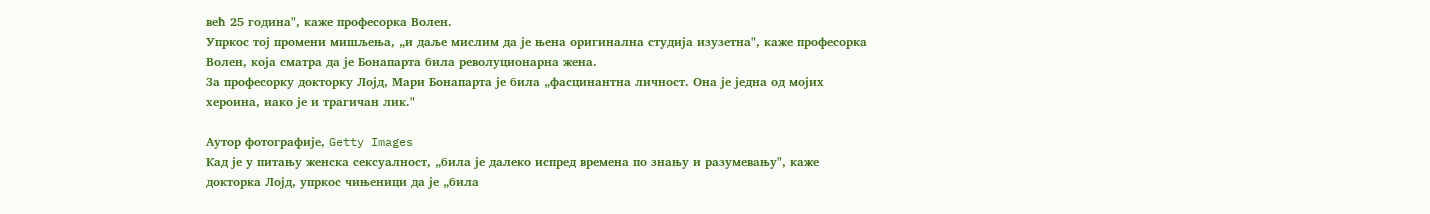већ 25 година", каже професорка Волен.
Упркос тој промени мишљења, „и даље мислим да је њена оригинална студија изузетна", каже професорка Волен, која сматра да је Бонапарта била револуционарна жена.
За професорку докторку Лојд, Мари Бонапарта је била „фасцинантна личност. Она је једна од мојих хероина, иако је и трагичан лик."

Аутор фотографије, Getty Images
Кад је у питању женска сексуалност, „била је далеко испред времена по знању и разумевању", каже докторка Лојд, упркос чињеници да је „била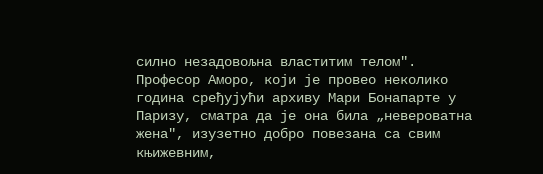силно незадовољна властитим телом".
Професор Аморо, који је провео неколико година сређујући архиву Мари Бонапарте у Паризу, сматра да је она била „невероватна жена", изузетно добро повезана са свим књижевним,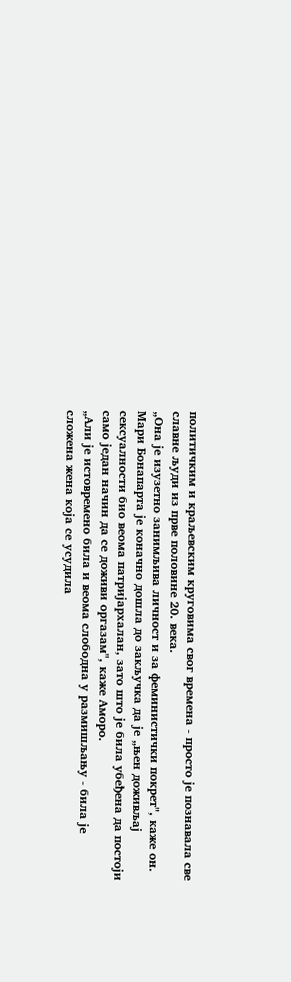политичким и краљевским круговима свог времена - просто је познавала све славне људи из прве половине 20. века.
„Она је изузетно занимљива личност и за феминистички покрет", каже он.
Мари Бонапарта је коначно дошла до закључка да је „њен доживљај сексуалности био веома патријархалан, зато што је била убеђена да постоји само један начин да се доживи оргазам", каже Аморо.
„Али је истовремено била и веома слободна у размишљању - била је сложена жена која се усудила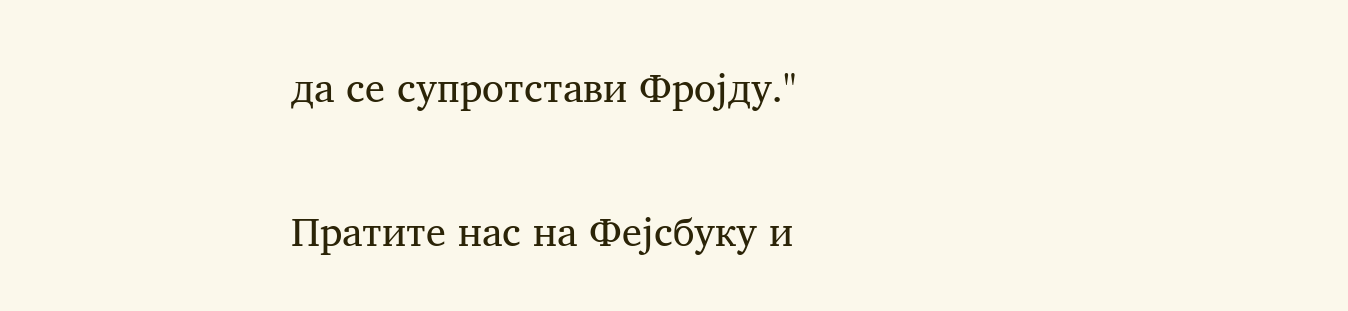да се супротстави Фројду."

Пратите нас на Фејсбуку и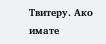Твитеру. Ако имате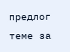предлог теме за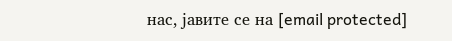нас, јавите се на [email protected]